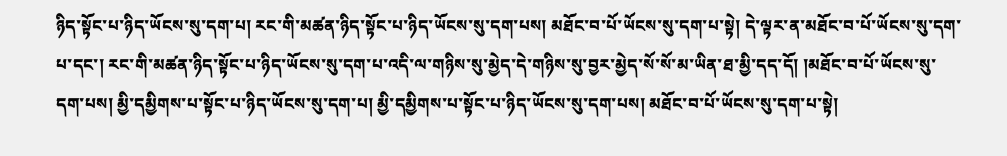ཉིད་སྟོང་པ་ཉིད་ཡོངས་སུ་དག་པ། རང་གི་མཚན་ཉིད་སྟོང་པ་ཉིད་ཡོངས་སུ་དག་པས། མཐོང་བ་པོ་ཡོངས་སུ་དག་པ་སྟེ། དེ་ལྟར་ན་མཐོང་བ་པོ་ཡོངས་སུ་དག་པ་དང་། རང་གི་མཚན་ཉིད་སྟོང་པ་ཉིད་ཡོངས་སུ་དག་པ་འདི་ལ་གཉིས་སུ་མྱེད་དེ་གཉིས་སུ་བྱར་མྱེད་སོ་སོ་མ་ཡིན་ཐ་མྱི་དད་དོ། །མཐོང་བ་པོ་ཡོངས་སུ་དག་པས། མྱི་དམྱིགས་པ་སྟོང་པ་ཉིད་ཡོངས་སུ་དག་པ། མྱི་དམྱིགས་པ་སྟོང་པ་ཉིད་ཡོངས་སུ་དག་པས། མཐོང་བ་པོ་ཡོངས་སུ་དག་པ་སྟེ།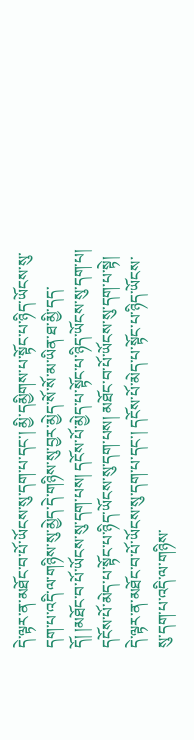དེ་ལྟར་ན་མཐོང་བ་པོ་ཡོངས་སུ་དག་པ་དང་། མྱི་དམྱིགས་པ་སྟོང་པ་ཉིད་ཡོངས་སུ་དག་པ་འདི་ལ་གཉིས་སུ་མྱེད་དེ་གཉིས་སུ་བྱར་མྱེད་སོ་སོ་མ་ཡིན་ཐ་མྱི་དད་དོ། །མཐོང་བ་པོ་ཡོངས་སུ་དག་པས། དངོས་པོ་མྱེད་པ་སྟོང་པ་ཉིད་ཡོངས་སུ་དག་པ། དངོས་པོ་མེད་པ་སྟོང་པ་ཉིད་ཡོངས་སུ་དག་པས། མཐོང་བ་པོ་ཡོངས་སུ་དག་པ་སྟེ། དེ་ལྟར་ན་མཐོང་བ་པོ་ཡོངས་སུ་དག་པ་དང་། དངོས་པོ་མེད་པ་སྟོང་པ་ཉིད་ཡོངས་སུ་དག་པ་འདི་ལ་གཉིས་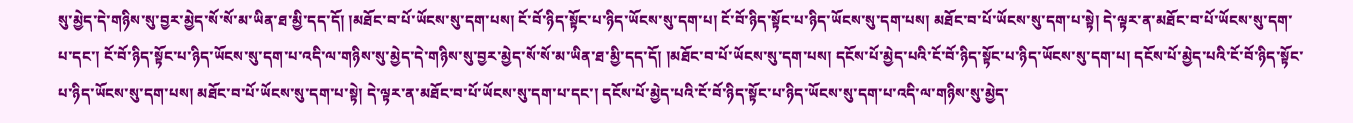སུ་མྱེད་དེ་གཉིས་སུ་བྱར་མྱེད་སོ་སོ་མ་ཡིན་ཐ་མྱི་དད་དོ། །མཐོང་བ་པོ་ཡོངས་སུ་དག་པས། ངོ་བོ་ཉིད་སྟོང་པ་ཉིད་ཡོངས་སུ་དག་པ། ངོ་བོ་ཉིད་སྟོང་པ་ཉིད་ཡོངས་སུ་དག་པས། མཐོང་བ་པོ་ཡོངས་སུ་དག་པ་སྟེ། དེ་ལྟར་ན་མཐོང་བ་པོ་ཡོངས་སུ་དག་པ་དང་། ངོ་བོ་ཉིད་སྟོང་པ་ཉིད་ཡོངས་སུ་དག་པ་འདི་ལ་གཉིས་སུ་མྱེད་དེ་གཉིས་སུ་བྱར་མྱེད་སོ་སོ་མ་ཡིན་ཐ་མྱི་དད་དོ། །མཐོང་བ་པོ་ཡོངས་སུ་དག་པས། དངོས་པོ་མྱེད་པའི་ངོ་བོ་ཉིད་སྟོང་པ་ཉིད་ཡོངས་སུ་དག་པ། དངོས་པོ་མྱེད་པའི་ངོ་བོ་ཉིད་སྟོང་པ་ཉིད་ཡོངས་སུ་དག་པས། མཐོང་བ་པོ་ཡོངས་སུ་དག་པ་སྟེ། དེ་ལྟར་ན་མཐོང་བ་པོ་ཡོངས་སུ་དག་པ་དང་། དངོས་པོ་མྱེད་པའི་ངོ་བོ་ཉིད་སྟོང་པ་ཉིད་ཡོངས་སུ་དག་པ་འདི་ལ་གཉིས་སུ་མྱེད་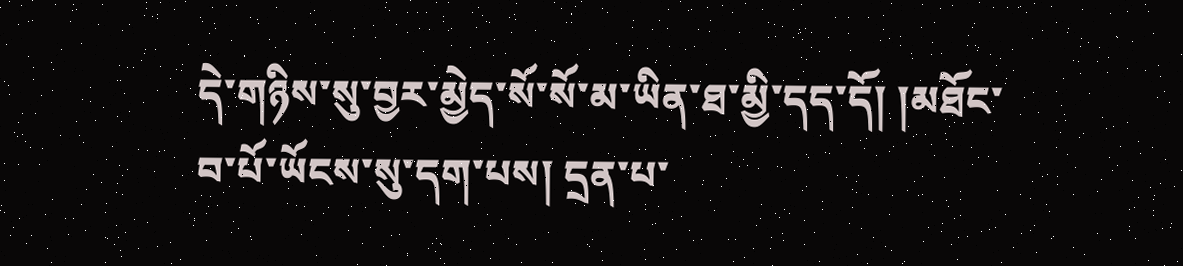དེ་གཉིས་སུ་བྱར་མྱེད་སོ་སོ་མ་ཡིན་ཐ་མྱི་དད་དོ། །མཐོང་བ་པོ་ཡོངས་སུ་དག་པས། དྲན་པ་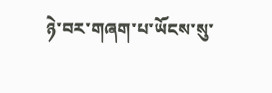ཉེ་བར་གཞག་པ་ཡོངས་སུ་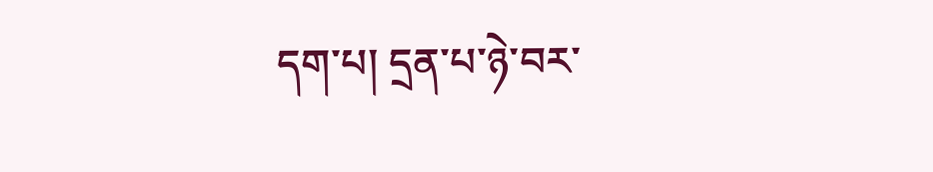དག་པ། དྲན་པ་ཉེ་བར་